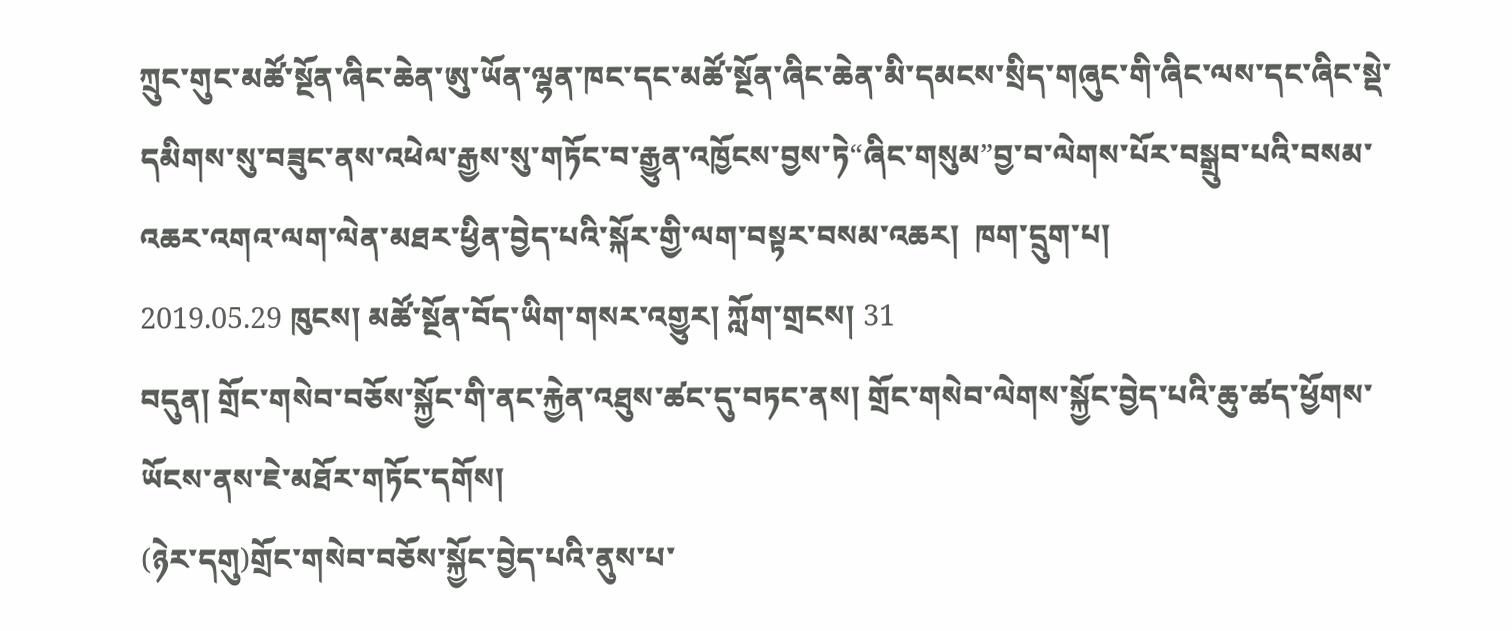ཀྲུང་གུང་མཚོ་སྔོན་ཞིང་ཆེན་ཨུ་ཡོན་ལྷན་ཁང་དང་མཚོ་སྔོན་ཞིང་ཆེན་མི་དམངས་སྲིད་གཞུང་གི་ཞིང་ལས་དང་ཞིང་སྡེ་དམིགས་སུ་བཟུང་ནས་འཕེལ་རྒྱས་སུ་གཏོང་བ་རྒྱུན་འཁྱོངས་བྱས་ཏེ“ཞིང་གསུམ”བྱ་བ་ལེགས་པོར་བསྒྲུབ་པའི་བསམ་འཆར་འགའ་ལག་ལེན་མཐར་ཕྱིན་བྱེད་པའི་སྐོར་གྱི་ལག་བསྟར་བསམ་འཆར།  ཁག་དྲུག་པ།
2019.05.29 ཁུངས། མཚོ་སྔོན་བོད་ཡིག་གསར་འགྱུར། ཀློག་གྲངས། 31
བདུན། གྲོང་གསེབ་བཅོས་སྐྱོང་གི་ནང་རྐྱེན་འཐུས་ཚང་དུ་བཏང་ནས། གྲོང་གསེབ་ལེགས་སྐྱོང་བྱེད་པའི་ཆུ་ཚད་ཕྱོགས་ཡོངས་ནས་ཇེ་མཐོར་གཏོང་དགོས།
(ཉེར་དགུ)གྲོང་གསེབ་བཅོས་སྐྱོང་བྱེད་པའི་ནུས་པ་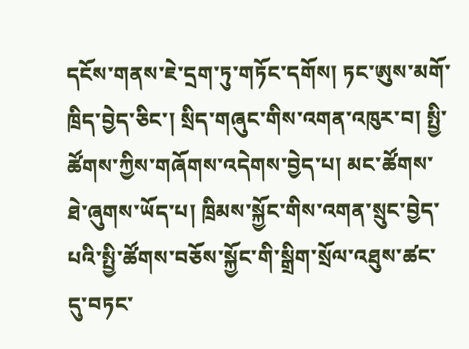དངོས་གནས་ཇེ་དྲག་ཏུ་གཏོང་དགོས། ཏང་ཨུས་མགོ་ཁྲིད་བྱེད་ཅིང་། སྲིད་གཞུང་གིས་འགན་འཁུར་བ། སྤྱི་ཚོགས་ཀྱིས་གཞོགས་འདེགས་བྱེད་པ། མང་ཚོགས་ཐེ་ཞུགས་ཡོད་པ། ཁྲིམས་སྐྱོང་གིས་འགན་སྲུང་བྱེད་པའི་སྤྱི་ཚོགས་བཅོས་སྐྱོང་གི་སྒྲིག་སྲོལ་འཐུས་ཚང་དུ་བཏང་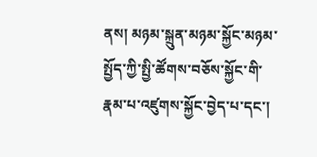ནས། མཉམ་སྐྲུན་མཉམ་སྐྱོང་མཉམ་སྤྱོད་ཀྱི་སྤྱི་ཚོགས་བཅོས་སྐྱོང་གི་རྣམ་པ་འཛུགས་སྐྱོང་བྱེད་པ་དང་།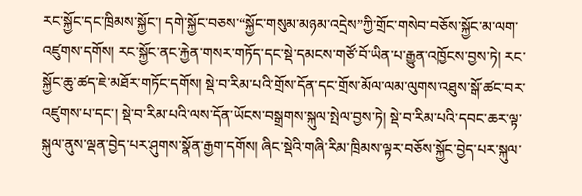རང་སྐྱོང་དང་ཁྲིམས་སྐྱོང་། དགེ་སྐྱོང་བཅས་“སྐྱོང་གསུམ་མཉམ་འདྲེས”ཀྱི་གྲོང་གསེབ་བཅོས་སྐྱོང་མ་ལག་འཛུགས་དགོས། རང་སྐྱོང་ནང་རྐྱེན་གསར་གཏོད་དང་སྡེ་དམངས་གཙོ་བོ་ཡིན་པ་རྒྱུན་འཁྱོངས་བྱས་ཏེ། རང་སྐྱོང་ཆུ་ཚད་ཇེ་མཐོར་གཏོང་དགོས། སྡེ་བ་རིམ་པའི་གྲོས་དོན་དང་གྲོས་མོལ་ལམ་ལུགས་འཐུས་སྒོ་ཚང་བར་འཛུགས་པ་དང་། སྡེ་བ་རིམ་པའི་ལས་དོན་ཡོངས་བསྒྲགས་སྐུལ་སྤེལ་བྱས་ཏེ། སྡེ་བ་རིམ་པའི་དབང་ཆར་ལྟ་སྐུལ་ནུས་ལྡན་བྱེད་པར་ཤུགས་སྣོན་རྒྱག་དགོས། ཞིང་སྡེའི་གཞི་རིམ་ཁྲིམས་ལྟར་བཅོས་སྐྱོང་བྱེད་པར་སྐུལ་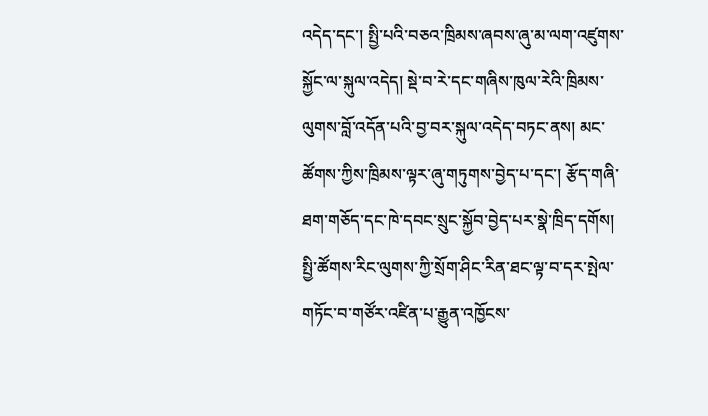འདེད་དང་། སྤྱི་པའི་བཅའ་ཁྲིམས་ཞབས་ཞུ་མ་ལག་འཛུགས་སྐྱོང་ལ་སྐུལ་འདེད། སྡེ་བ་རེ་དང་གཞིས་ཁུལ་རེའི་ཁྲིམས་ལུགས་བློ་འདོན་པའི་བྱ་བར་སྐུལ་འདེད་བཏང་ནས། མང་ཚོགས་ཀྱིས་ཁྲིམས་ལྟར་ཞུ་གཏུགས་བྱེད་པ་དང་། རྩོད་གཞི་ཐག་གཅོད་དང་ཁེ་དབང་སྲུང་སྐྱོབ་བྱེད་པར་སྣེ་ཁྲིད་དགོས། སྤྱི་ཚོགས་རིང་ལུགས་ཀྱི་སྲོག་ཤིང་རིན་ཐང་ལྟ་བ་དར་སྤེལ་གཏོང་བ་གཙོར་འཛིན་པ་རྒྱུན་འཁྱོངས་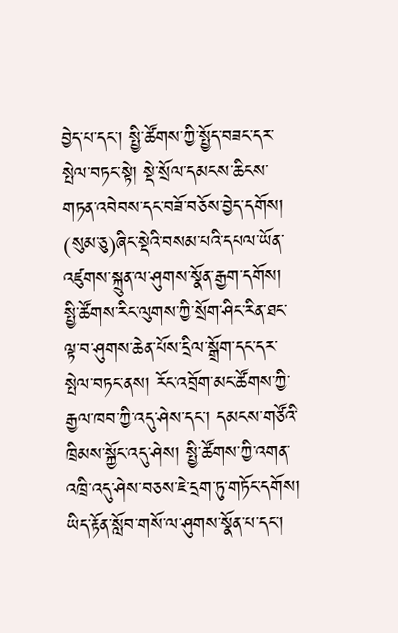བྱེད་པ་དང་། སྤྱི་ཚོགས་ཀྱི་སྤྱོད་བཟང་དར་སྤེལ་བཏང་སྟེ། སྡེ་སྲོལ་དམངས་ཆིངས་གཏན་འབེབས་དང་བཟོ་བཅོས་བྱེད་དགོས།
(སུམ་ཅུ)ཞིང་སྡེའི་བསམ་པའི་དཔལ་ཡོན་འཛུགས་སྐྲུན་ལ་ཤུགས་སྣོན་རྒྱག་དགོས། སྤྱི་ཚོགས་རིང་ལུགས་ཀྱི་སྲོག་ཤིང་རིན་ཐང་ལྟ་བ་ཤུགས་ཆེན་པོས་དྲིལ་སྒྲོག་དང་དར་སྤེལ་བཏང་ནས། རོང་འབྲོག་མང་ཚོགས་ཀྱི་རྒྱལ་ཁབ་ཀྱི་འདུ་ཤེས་དང་། དམངས་གཙོའི་ཁྲིམས་སྐྱོང་འདུ་ཤེས། སྤྱི་ཚོགས་ཀྱི་འགན་འཁྲི་འདུ་ཤེས་བཅས་ཇེ་དྲག་ཏུ་གཏོང་དགོས། ཡིད་རྟོན་སློབ་གསོ་ལ་ཤུགས་སྣོན་པ་དང་།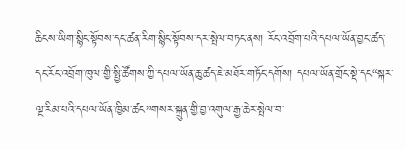ཆིངས་ཡིག་སྙིང་སྟོབས་དང་ཚན་རིག་སྙིང་སྟོབས་དར་སྤེལ་བཏང་ནས། རོང་འབྲོག་པའི་དཔལ་ཡོན་བྱང་ཚད་དང་རོང་འབྲོག་ཁུལ་གྱི་སྤྱི་ཚོགས་ཀྱི་དཔལ་ཡོན་ཆུ་ཚད་ཇེ་མཐོར་གཏོང་དགོས། དཔལ་ཡོན་གྲོང་སྡེ་དང“སྐར་ལྔ་རིམ་པའི་དཔལ་ཡོན་ཁྱིམ་ཚང”གསར་སྐྲུན་གྱི་བྱ་འགུལ་རྒྱ་ཆེར་སྤེལ་བ་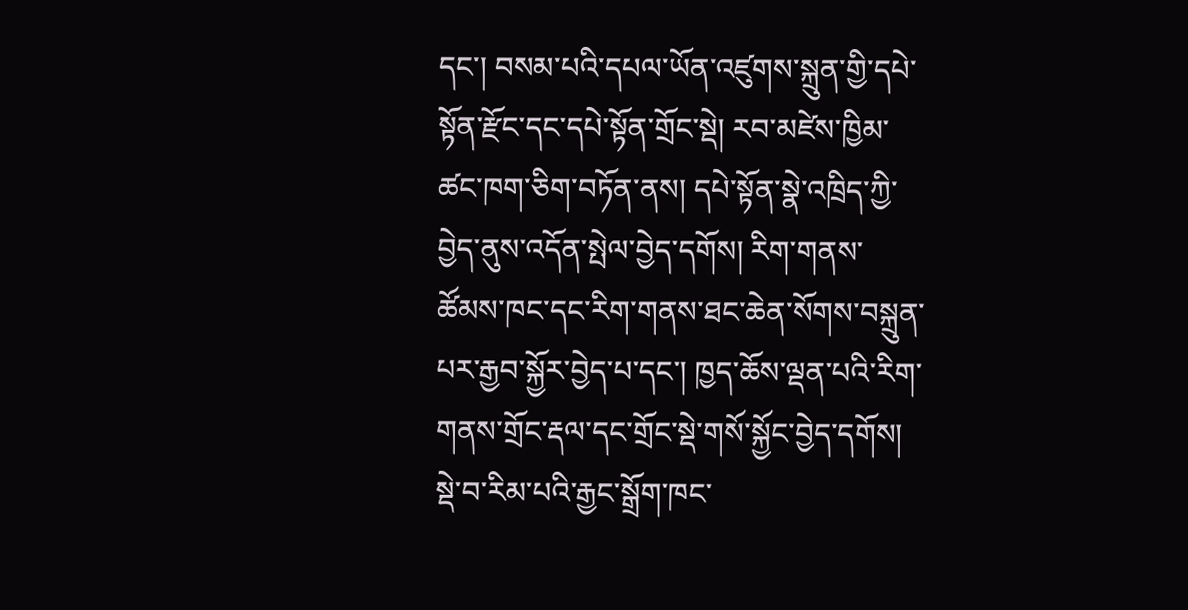དང་། བསམ་པའི་དཔལ་ཡོན་འཛུགས་སྐྲུན་གྱི་དཔེ་སྟོན་རྫོང་དང་དཔེ་སྟོན་གྲོང་སྡེ། རབ་མཛེས་ཁྱིམ་ཚང་ཁག་ཅིག་བཏོན་ནས། དཔེ་སྟོན་སྣེ་འཁྲིད་ཀྱི་བྱེད་ནུས་འདོན་སྤེལ་བྱེད་དགོས། རིག་གནས་ཚོམས་ཁང་དང་རིག་གནས་ཐང་ཆེན་སོགས་བསྐྲུན་པར་རྒྱབ་སྐྱོར་བྱེད་པ་དང་། ཁྱད་ཆོས་ལྡན་པའི་རིག་གནས་གྲོང་རྡལ་དང་གྲོང་སྡེ་གསོ་སྐྱོང་བྱེད་དགོས། སྡེ་བ་རིམ་པའི་རྒྱང་སྒྲོག་ཁང་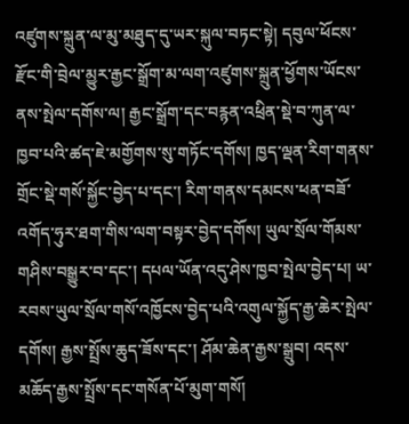འཛུགས་སྐྲུན་ལ་མུ་མཐུད་དུ་ཡར་སྐུལ་བཏང་སྟེ། དབུལ་ཕོངས་རྫོང་གི་བྲེལ་མྱུར་རྒྱང་སྒྲོག་མ་ལག་འཛུགས་སྐྲུན་ཕྱོགས་ཡོངས་ནས་སྤེལ་དགོས་ལ། རྒྱང་སྒྲོག་དང་བརྙན་འཕྲིན་སྡེ་བ་ཀུན་ལ་ཁྱབ་པའི་ཚད་ཇེ་མགྱོགས་སུ་གཏོང་དགོས། ཁྱད་ལྡན་རིག་གནས་གྲོང་སྡེ་གསོ་སྐྱོང་བྱེད་པ་དང་། རིག་གནས་དམངས་ཕན་བཟོ་འགོད་ཧུར་ཐག་གིས་ལག་བསྟར་བྱེད་དགོས། ཡུལ་སྲོལ་གོམས་གཤིས་བསྒྱུར་བ་དང་། དཔལ་ཡོན་འདུ་ཤེས་ཁྱབ་སྤེལ་བྱེད་པ། ཡ་རབས་ཡུལ་སྲོལ་གསོ་འཁྱོངས་བྱེད་པའི་འགུལ་སྐྱོད་རྒྱ་ཆེར་སྤེལ་དགོས། རྒྱས་སྤྲོས་ཆུད་ཟོས་དང་། ཤོམ་ཆེན་རྒྱས་སྒྲུབ། འདས་མཆོད་རྒྱས་སྤྲོས་དང་གསོན་པོ་མུག་གསོ།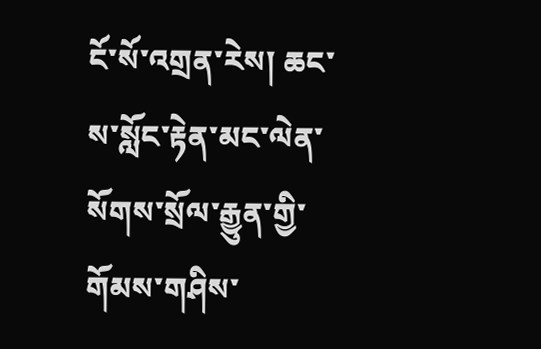ངོ་སོ་འགྲན་རེས། ཆང་ས་སློང་རྟེན་མང་ལེན་སོགས་སྲོལ་རྒྱུན་གྱི་གོམས་གཤིས་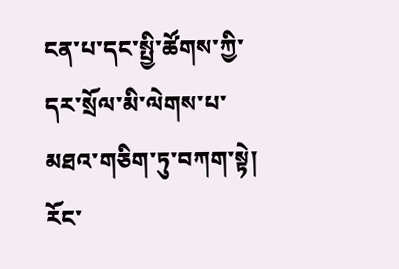ངན་པ་དང་སྤྱི་ཚོགས་ཀྱི་དར་སྲོལ་མི་ལེགས་པ་མཐའ་གཅིག་ཏུ་བཀག་སྟེ། རོང་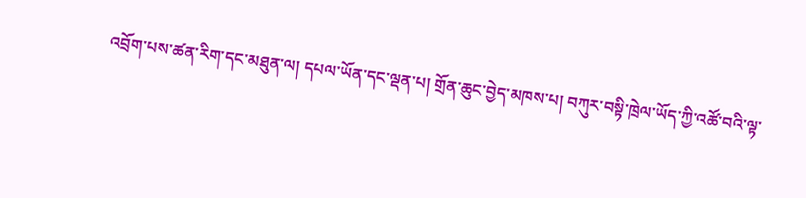འབྲོག་པས་ཚན་རིག་དང་མཐུན་ལ། དཔལ་ཡོན་དང་ལྡན་པ། གྲོན་ཆུང་བྱེད་མཁས་པ། བཀུར་བསྟི་ཁྲེལ་ཡོད་ཀྱི་འཚོ་བའི་ལྟ་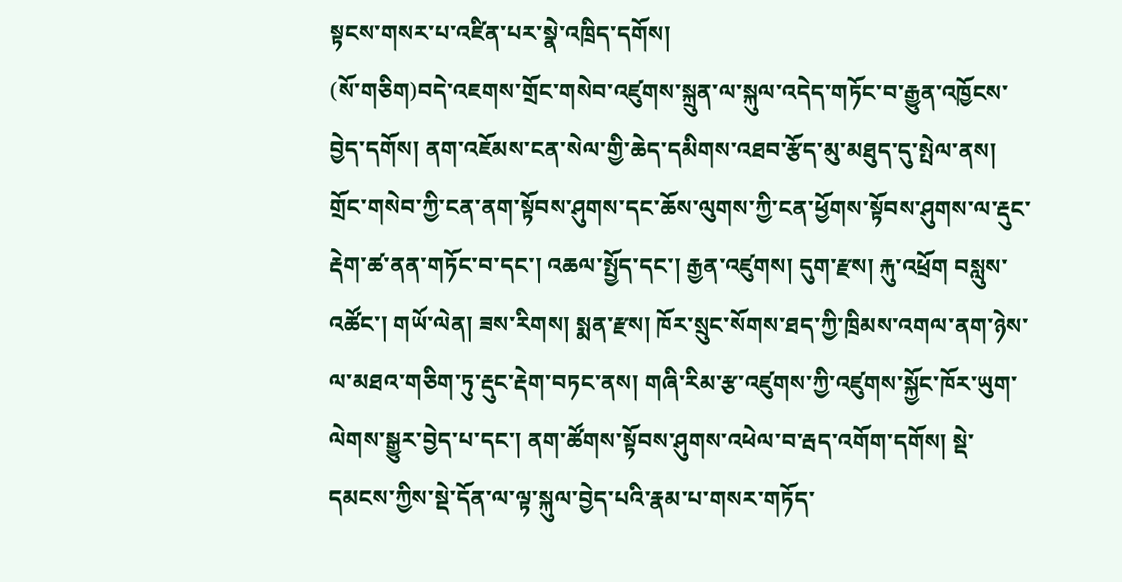སྟངས་གསར་པ་འཛིན་པར་སྣེ་འཁྲིད་དགོས།
(སོ་གཅིག)བདེ་འཇགས་གྲོང་གསེབ་འཛུགས་སྐྲུན་ལ་སྐུལ་འདེད་གཏོང་བ་རྒྱུན་འཁྱོངས་བྱེད་དགོས། ནག་འཇོམས་ངན་སེལ་གྱི་ཆེད་དམིགས་འཐབ་རྩོད་མུ་མཐུད་དུ་སྤེལ་ནས། གྲོང་གསེབ་ཀྱི་ངན་ནག་སྟོབས་ཤུགས་དང་ཆོས་ལུགས་ཀྱི་ངན་ཕྱོགས་སྟོབས་ཤུགས་ལ་རྡུང་རྡེག་ཚ་ནན་གཏོང་བ་དང་། འཆལ་སྤྱོད་དང་། རྒྱན་འཛུགས། དུག་རྫས། རྐུ་འཕྲོག བསླུས་འཚོང་། གཡོ་ལེན། ཟས་རིགས། སྨན་རྫས། ཁོར་སྲུང་སོགས་ཐད་ཀྱི་ཁྲིམས་འགལ་ནག་ཉེས་ལ་མཐའ་གཅིག་ཏུ་རྡུང་རྡེག་བཏང་ནས། གཞི་རིམ་རྩ་འཛུགས་ཀྱི་འཛུགས་སྐྱོང་ཁོར་ཡུག་ལེགས་སྒྱུར་བྱེད་པ་དང་། ནག་ཚོགས་སྟོབས་ཤུགས་འཕེལ་བ་རྦད་འགོག་དགོས། སྡེ་དམངས་ཀྱིས་སྡེ་དོན་ལ་ལྟ་སྐུལ་བྱེད་པའི་རྣམ་པ་གསར་གཏོད་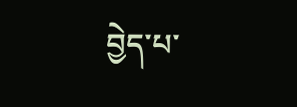བྱེད་པ་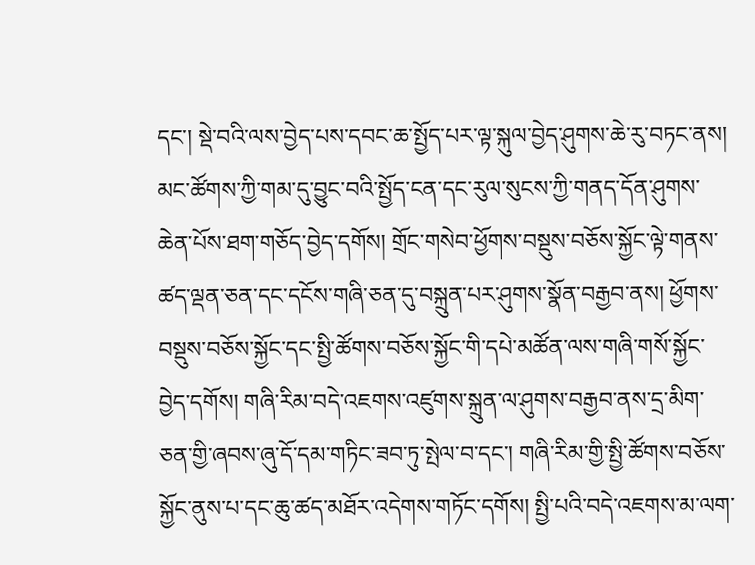དང་། སྡེ་བའི་ལས་བྱེད་པས་དབང་ཆ་སྤྱོད་པར་ལྟ་སྐུལ་བྱེད་ཤུགས་ཆེ་རུ་བཏང་ནས། མང་ཚོགས་ཀྱི་གམ་དུ་བྱུང་བའི་སྤྱོད་ངན་དང་རུལ་སུངས་ཀྱི་གནད་དོན་ཤུགས་ཆེན་པོས་ཐག་གཅོད་བྱེད་དགོས། གྲོང་གསེབ་ཕྱོགས་བསྡུས་བཅོས་སྐྱོང་ལྟེ་གནས་ཚད་ལྡན་ཅན་དང་དངོས་གཞི་ཅན་དུ་བསྐྲུན་པར་ཤུགས་སྣོན་བརྒྱབ་ནས། ཕྱོགས་བསྡུས་བཅོས་སྐྱོང་དང་སྤྱི་ཚོགས་བཅོས་སྐྱོང་གི་དཔེ་མཚོན་ལས་གཞི་གསོ་སྐྱོང་བྱེད་དགོས། གཞི་རིམ་བདེ་འཇགས་འཛུགས་སྐྲུན་ལ་ཤུགས་བརྒྱབ་ནས་དྲ་མིག་ཅན་གྱི་ཞབས་ཞུ་དོ་དམ་གཏིང་ཟབ་ཏུ་སྤེལ་བ་དང་། གཞི་རིམ་གྱི་སྤྱི་ཚོགས་བཅོས་སྐྱོང་ནུས་པ་དང་ཆུ་ཚད་མཐོར་འདེགས་གཏོང་དགོས། སྤྱི་པའི་བདེ་འཇགས་མ་ལག་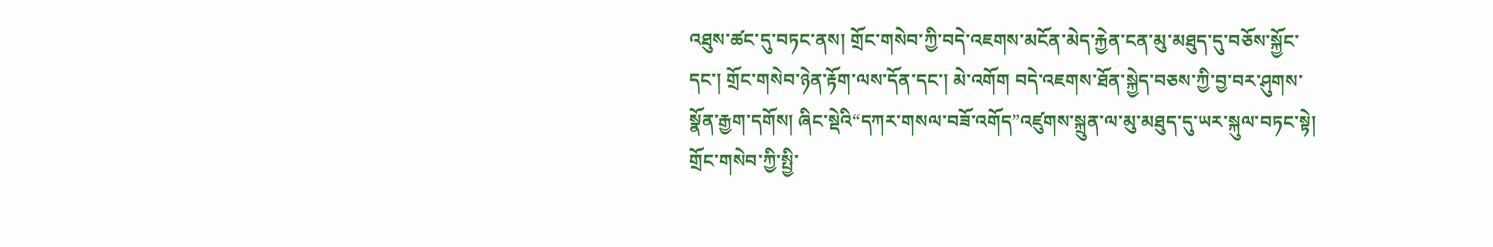འཐུས་ཚང་དུ་བཏང་ནས། གྲོང་གསེབ་ཀྱི་བདེ་འཇགས་མངོན་མེད་རྐྱེན་ངན་མུ་མཐུད་དུ་བཅོས་སྐྱོང་དང་། གྲོང་གསེབ་ཉེན་རྟོག་ལས་དོན་དང་། མེ་འགོག བདེ་འཇགས་ཐོན་སྐྱེད་བཅས་ཀྱི་བྱ་བར་ཤུགས་སྣོན་རྒྱག་དགོས། ཞིང་སྡེའི“དཀར་གསལ་བཟོ་འགོད”འཛུགས་སྐྲུན་ལ་མུ་མཐུད་དུ་ཡར་སྐུལ་བཏང་སྟེ། གྲོང་གསེབ་ཀྱི་སྤྱི་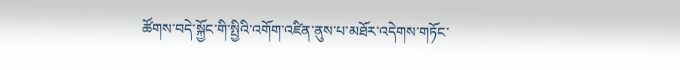ཚོགས་བདེ་སྐྱོང་གི་སྤྱིའི་འགོག་འཛིན་ནུས་པ་མཐོར་འདེགས་གཏོང་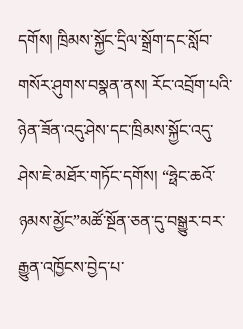དགོས། ཁྲིམས་སྐྱོང་དྲིལ་སྒྲོག་དང་སློབ་གསོར་ཤུགས་བསྣན་ནས། རོང་འབྲོག་པའི་ཉེན་ཟོན་འདུ་ཤེས་དང་ཁྲིམས་སྐྱོང་འདུ་ཤེས་ཇེ་མཐོར་གཏོང་དགོས། “ཧྥེང་ཆའོ་ཉམས་མྱོང”མཚོ་སྔོན་ཅན་དུ་བསྒྱུར་བར་རྒྱུན་འཁྱོངས་བྱེད་པ་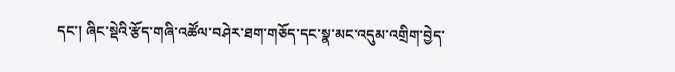དང་། ཞིང་སྡེའི་རྩོད་གཞི་འཚོལ་བཤེར་ཐག་གཅོད་དང་སྣ་མང་འདུམ་འགྲིག་བྱེད་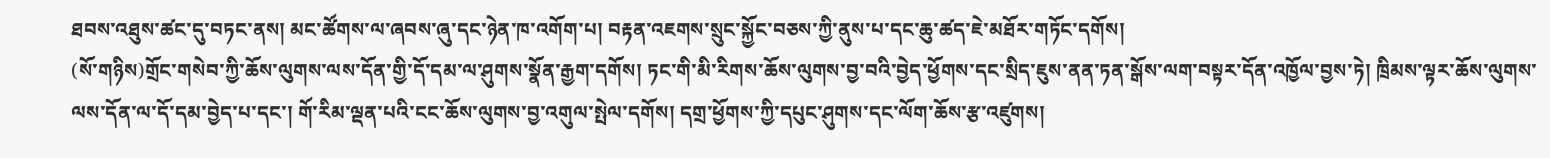ཐབས་འཐུས་ཚང་དུ་བཏང་ནས། མང་ཚོགས་ལ་ཞབས་ཞུ་དང་ཉེན་ཁ་འགོག་པ། བརྟན་འཇགས་སྲུང་སྐྱོང་བཅས་ཀྱི་ནུས་པ་དང་ཆུ་ཚད་ཇེ་མཐོར་གཏོང་དགོས།
(སོ་གཉིས)གྲོང་གསེབ་ཀྱི་ཆོས་ལུགས་ལས་དོན་གྱི་དོ་དམ་ལ་ཤུགས་སྣོན་རྒྱག་དགོས། ཏང་གི་མི་རིགས་ཆོས་ལུགས་བྱ་བའི་བྱེད་ཕྱོགས་དང་སྲིད་ཇུས་ནན་ཏན་སྒོས་ལག་བསྟར་དོན་འཁྱོལ་བྱས་ཏེ། ཁྲིམས་ལྟར་ཆོས་ལུགས་ལས་དོན་ལ་དོ་དམ་བྱེད་པ་དང་། གོ་རིམ་ལྡན་པའི་ངང་ཆོས་ལུགས་བྱ་འགུལ་སྤེལ་དགོས། དགྲ་ཕྱོགས་ཀྱི་དཔུང་ཤུགས་དང་ལོག་ཆོས་རྩ་འཛུགས།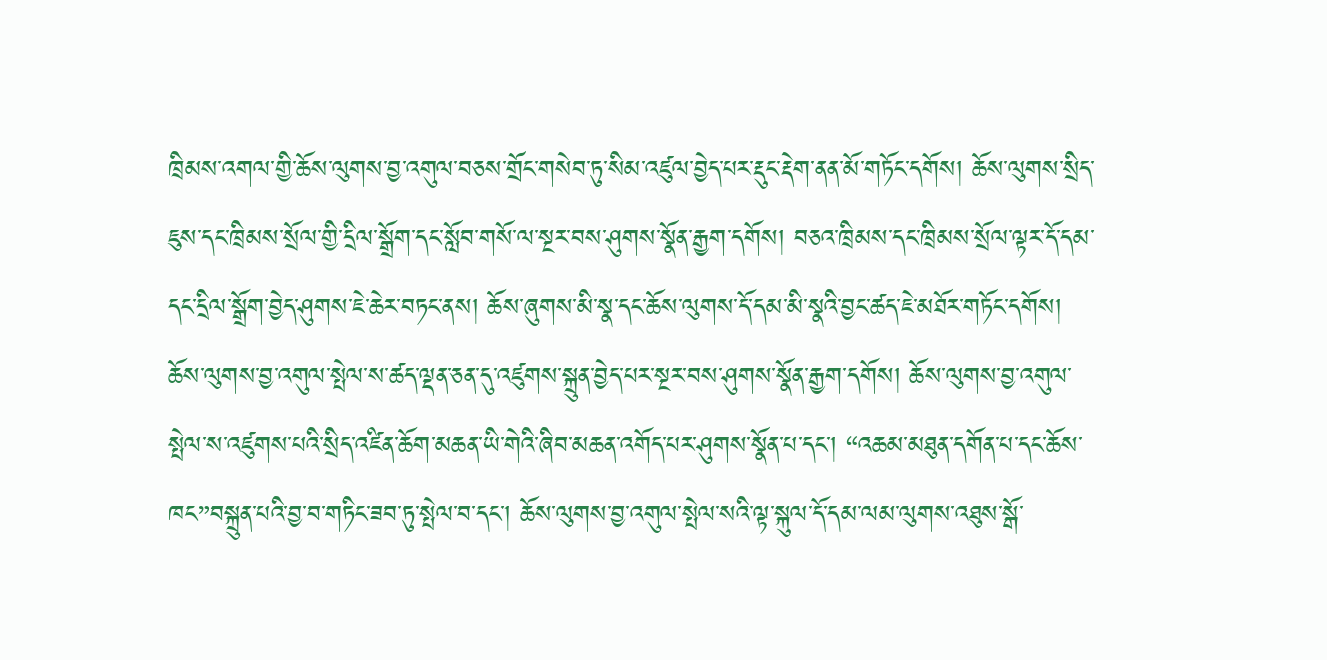ཁྲིམས་འགལ་གྱི་ཆོས་ལུགས་བྱ་འགུལ་བཅས་གྲོང་གསེབ་ཏུ་སིམ་འཛུལ་བྱེད་པར་རྡུང་རྡེག་ནན་མོ་གཏོང་དགོས། ཆོས་ལུགས་སྲིད་ཇུས་དང་ཁྲིམས་སྲོལ་གྱི་དྲིལ་སྒྲོག་དང་སློབ་གསོ་ལ་སྔར་བས་ཤུགས་སྣོན་རྒྱག་དགོས། བཅའ་ཁྲིམས་དང་ཁྲིམས་སྲོལ་ལྟར་དོ་དམ་དང་དྲིལ་སྒྲོག་བྱེད་ཤུགས་ཇེ་ཆེར་བཏང་ནས། ཆོས་ཞུགས་མི་སྣ་དང་ཆོས་ལུགས་དོ་དམ་མི་སྣའི་བྱང་ཚད་ཇེ་མཐོར་གཏོང་དགོས། ཆོས་ལུགས་བྱ་འགུལ་སྤེལ་ས་ཚད་ལྡན་ཅན་དུ་འཛུགས་སྐྲུན་བྱེད་པར་སྔར་བས་ཤུགས་སྣོན་རྒྱག་དགོས། ཆོས་ལུགས་བྱ་འགུལ་སྤེལ་ས་འཛུགས་པའི་སྲིད་འཛིན་ཆོག་མཆན་ཡི་གེའི་ཞིབ་མཆན་འགོད་པར་ཤུགས་སྣོན་པ་དང་། “འཆམ་མཐུན་དགོན་པ་དང་ཆོས་ཁང”བསྐྲུན་པའི་བྱ་བ་གཏིང་ཟབ་ཏུ་སྤེལ་བ་དང་། ཆོས་ལུགས་བྱ་འགུལ་སྤེལ་སའི་ལྟ་སྐུལ་དོ་དམ་ལམ་ལུགས་འཐུས་སྒོ་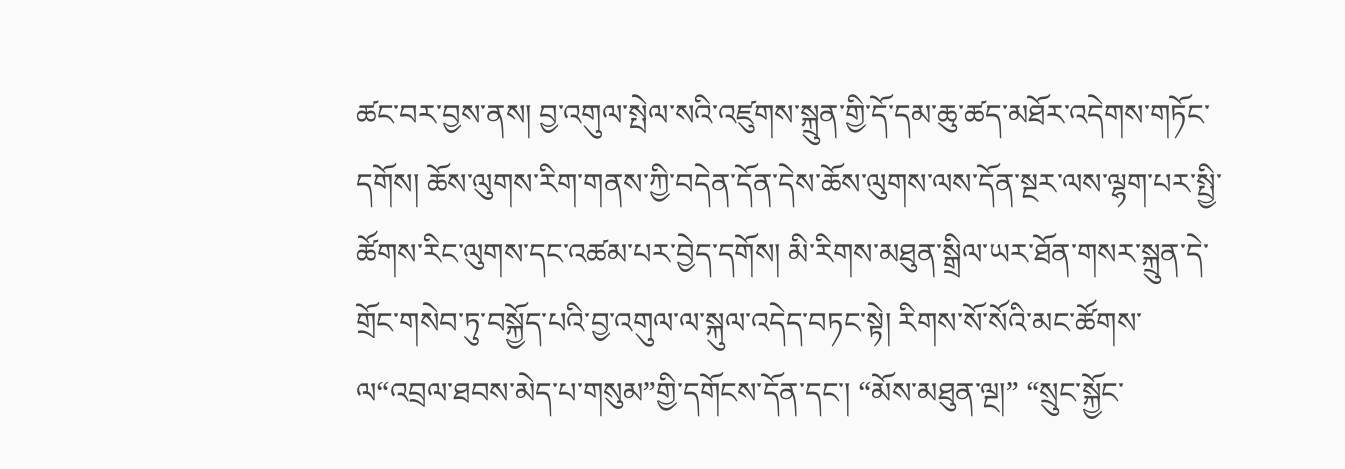ཚང་བར་བྱས་ནས། བྱ་འགུལ་སྤེལ་སའི་འཛུགས་སྐྲུན་གྱི་དོ་དམ་ཆུ་ཚད་མཐོར་འདེགས་གཏོང་དགོས། ཆོས་ལུགས་རིག་གནས་ཀྱི་བདེན་དོན་དེས་ཆོས་ལུགས་ལས་དོན་སྔར་ལས་ལྷག་པར་སྤྱི་ཚོགས་རིང་ལུགས་དང་འཚམ་པར་བྱེད་དགོས། མི་རིགས་མཐུན་སྒྲིལ་ཡར་ཐོན་གསར་སྐྲུན་དེ་གྲོང་གསེབ་ཏུ་བསྐྱོད་པའི་བྱ་འགུལ་ལ་སྐུལ་འདེད་བཏང་སྟེ། རིགས་སོ་སོའི་མང་ཚོགས་ལ“འབྲལ་ཐབས་མེད་པ་གསུམ”གྱི་དགོངས་དོན་དང་། “མོས་མཐུན་ལྔ།” “སྲུང་སྐྱོང་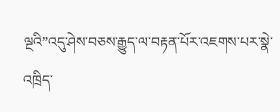ལྔའི”འདུ་ཤེས་བཅས་རྒྱུད་ལ་བརྟན་པོར་འཇགས་པར་སྣེ་འཁྲིད་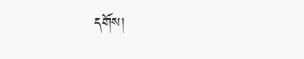དགོས།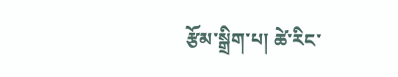རྩོམ་སྒྲིག་པ། ཚེ་རིང་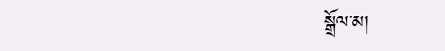སྒྲོལ་མ།